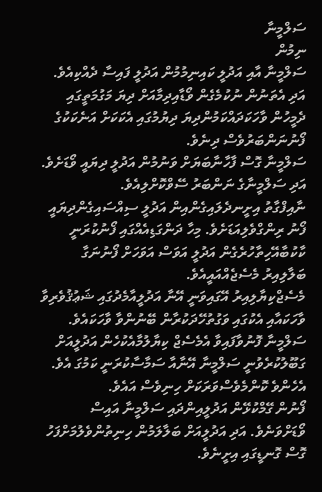ސަލްމީނާ
ނިމުން
ސަލްމީނާ އާއި އަދުލީ ކައިނިމުމުން އަދުލީ ފައިސާ ދެއްކިއެވެ. އަދި އެތަނުން ނުކުމެގެން ވޯޑާއިދިމާއަށް ދިޔަ މަގުމަތީގައި ދެމީހުން ވާހަކަދައްކަމުންދިޔަ ދިޔުމުގައި އެކަކަށް އަނެކަކުގެ ފޯނުނަންބަރުވެސް ދިނެވެ.
ސަލްމީނާ ގޮސް ފާހާނާބަޔަށް ވަނުމުން އަދުލީ ދިޔައީ ވޯޑަށެވެ. އަދި ސަލްމީނާގެ ނަންބަރު ސޭވްކޮށްލިއެވެ.
ނާއިފްގާތު އިށީނދެލައިގެންއިން އަދުލީ ސިއްސައިގެންދިޔައީ ފޯނު ރިންގްވެލިއަޑަށެވެ. މިހާ ދަންގަޑިއެއްގައި ފޯނުކުރަނީ ކާކުބާއޭހިތާހުރެގެން އަދުލީ އަވަސް އަވަހަށް ފޯނުނަގާ ބަލާލިއިރު މެސެޖެއްއައީއެވެ.
މެސެޖްކިޔާލިއިރު އޭގައިވަނީ އޭނާ އަދުލީއާމެދުގައި ޝަޢުޤުވެރިވާ ވާހަކައާއި އެކުގައި ވަގުތުހޭދަކުރާން ބޭނުންވާ ވާހަކައެވެ. ސަލްމީނާ ފޮނުވާފައިވާ އެމެސެޖް ކިޔާލުމާއެކުހެން އަދުލީއަށް ގަބޫލުކުރެވުނީ ސަލްމީނާ އޭނާއާ ސަމާސާކުރަނީ ކަމުގަ އެވެ. އެހެންވެ ކޮންމެވެސްވަރަކަށް ހިނިވެސް އައެވެ.
ފޯނުން ގޭމްކުޅޭން އަދުލީއިންދައި ސަލްމީނާ އައިސް ވޯޑަށްވަނެވެ. އަދި އަދުލީއަށް ބަލާލަމުން ހިނިތުންވެލުމަށްފަހު ގޮސް ގޮނޑީގައި އިށީނެވެ.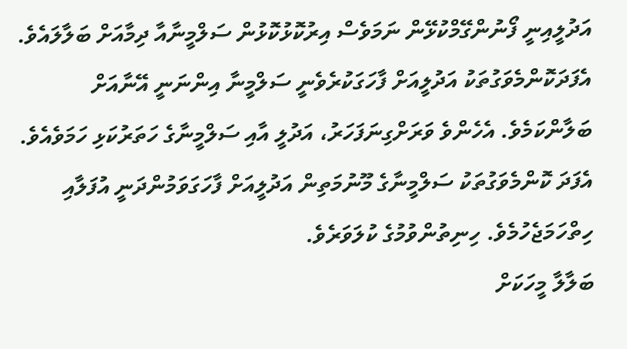އަދުލީއިނީ ފޯނުންގޭމްކުޅޭން ނަމަވެސް އިރުކޮޅުކޮޅުން ސަލްމީނާއާ ދިމާއަށް ބަލާލައެވެ. އެފަދަކޮންމެވަގުތަކު އަދުލީއަށް ފާހަގަކުރެވެނީ ސަލްމީނާ އިންނަނީ އޭނާއަށް ބަލާންކަމެވެ. އެހެންވެ ވަރަށްގިނަފަހަރު، އަދުލީ އާއި ސަލްމީނާގެ ހަތަރުކަޅި ހަމަވެއެވެ. އެފަދަ ކޮންމެވަގުތަކު ސަލްމީނާގެ މޫނުމަތިން އަދުލީއަށް ފާހަގަވަމުންދަނީ އުފަލާއި ހިތްހަމަޖެހުމެވެ. ހިނިތުންވުމުގެ ކުލަވަރެވެ.
ބަލާލާ މީހަކަށް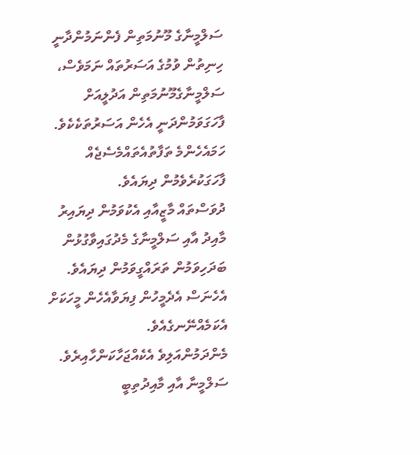ސަލްމީނާގެ މޫނުމަތިން ފެންނަމުންދާނީ ހިނިތުން ވުމުގެ އަސަރުތައް ނަމަވެސް، ސަލްމީނާގެމޫނުމަތިން އަދުލީއަށް ފާހަގަވަމުންދަނީ އެހެން އަސަރުތަކެކެވެ. ހަމައެހެންމެ ތަފާތުއެތައްމެސެޖެއް ފާހަގަކުރެވެމުން ދިޔައެވެ.
ދުވަސްތައް މާޒީއާއި އެކުވަމުން ދިޔައިރު މާއިދު އާއި ސަލްމީނާގެ މެދުގައިވާގުޅުން ބަދަހިވަމުން ތަރައްގީވަމުން ދިޔައެވެ. އެހެނަސް އެދެމީހުން ފިޔަވާއެހެން މީހަކަށް އެކަމެއްނޭނގެއެވެ.
މެންދަމުންއަލިވެ އެކެއްޖަހާކަންހާއިރެވެ. ސަލްމީނާ އާއި މާއިދުތިބީ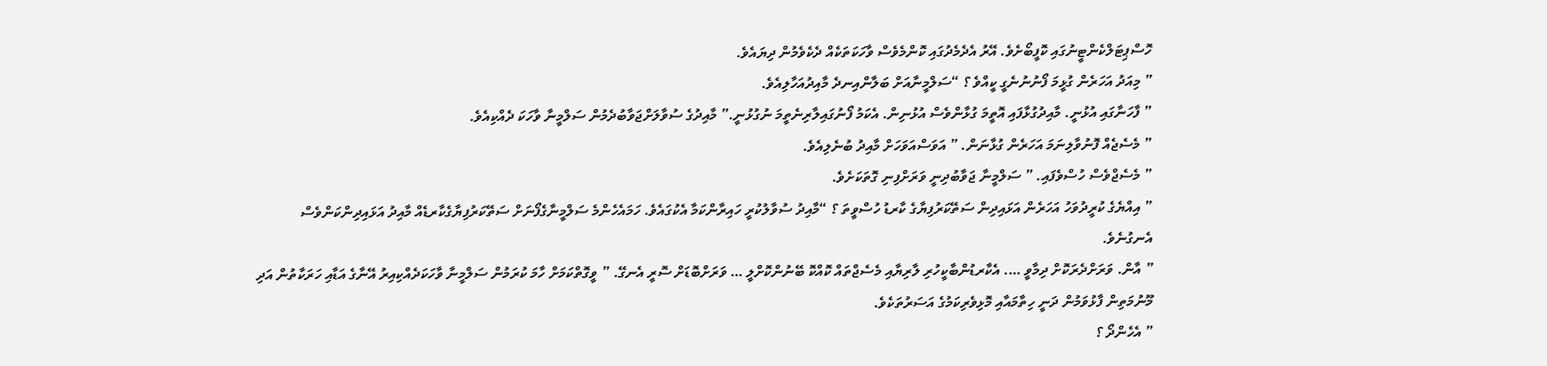ހޮސްޕިޓަލްކެންޓީނުގައި ކޮފީބޯށެވެ. އޭރު އެދެމެދުގައި ކޮންމެވެސް ވާހަކަތަކެއް ދެކެވެމުން ދިޔައެވެ.
” މިއަދު އަހަރެން ގުޅީމަ ފޯނުނުނެގީ ކީއްވެ ؟ “ސަލްމީނާއަށް ބަލާންއިނދެ މާއިދުއަހާލިއެވެ.
” ފާހަނާގައި އުޅުނީ. މާއިދުގުޅާފައި އޮތީމަ ގުޅާންވެސް އުޅުނިން. އެކަމު ފޯނުގައިލާރިނެތީމަ ނުގުޅުނީ.” މާއިދުގެ ސުވާލަށްޖަވާބުދެމުން ސަލްމީނާ ވާހަކަ ދެއްކިއެވެ.
” މެސެޖެއް ފޮނުވާލިނަމަ އަހަރެން ގުޅާނަން. ” އަވަސްއަވަހަށް މާއިދު ބުނެލިއެވެ.
” މެސެޖްވެސް ހުސްވެފައި. ” ސަލްމީނާ ޖަވާބުދިނީ ވަރަށްފިނި ގޮތަކަށެވެ.
” އިއްޔެގެ ކުރީދުވަހު އަހަރެން އަޅައިދިން ސަތޭކަރުފިޔާގެ ކާރޑު ހުސްވީތަ ؟ “މާއިދު ސުވާލުކުރީ ހައިރާންކަމާ އެކުގައެވެ. ހަމައެހެންމެ ސަލްމީނާގެފޯނަށް ސަތޭކަރުފިޔާގެކާރޑެއް މާއިދު އަޅައިދިންކަންވެސް އެނގުނެވެ.
” އާން. ވަރަށްދެރަކޮށް ދިމާވީ …. އެކާރޑުންބާކީހުރި ލާރިޔާއި މެސެޖްތައް ކޮއްކޮ ބޭނުންކޮށްލީ … ވަރަށްބޮޑަށް ސޮރީ އެނގޭ. ” ވީގޮތްކަމަށް ހާމަ ކުރަމުން ސަލްމީނާ ވާހަކަދެއްކިއިރު އޭނާގެ އަޑާއި ހަރަކާތުން އަދި މޫނުމަތިން ފާޅުވަމުން ދަނީ ހިތާމައާއި މޮޅިވެރިކަމުގެ އަސަރުތަކެވެ.
” އެހެންދޯ ؟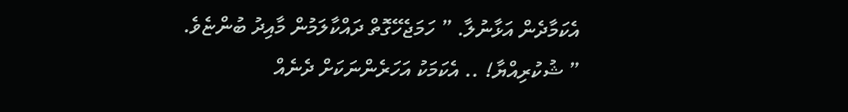އެކަމާދެން އަޅާނުލާ. ” ހަމަޖެހޭގޮތް ދައްކާލަމުން މާއިދު ބުންޏެވެ.
” ޝުކުރިއްޔާ! .. އެކަމަކު އަހަރެންނަކަށް ދެނެއް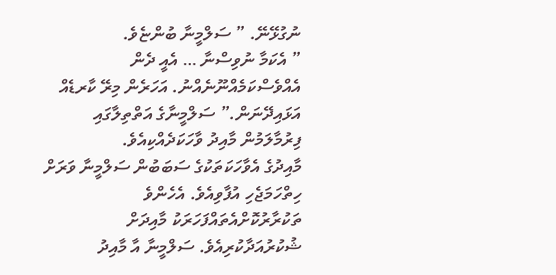ނުގުޅޭނޭ. ” ސަލްމީނާ ބުންޏެވެ.
” އެކަމާ ނުވިސްނާ … އެއީ ދެން އެއްވެސްކަމެއްނޫނެއްނު. އަހަރެން މިރޭ ކާރޑެއް އަޅައިދޭނަން.” ސަލްމީނާގެ އަތްތިލާގައި ފިރުމާލަމުން މާއިދު ވާހަކަދެއްކިއެވެ.
މާއިދުގެ އެވާހަކަތަކުގެ ސަބަބުން ސަލްމީނާ ވަރަށް ހިތްހަމަޖެހި އުފާވިއެވެ. އެހެންވެ ތަކުރާރުކޮށްއެތައްފަހަރަކު މާއިދަށް ޝުކުރުއަދާކުރިއެވެ. ސަލްމީނާ އާ މާއިދު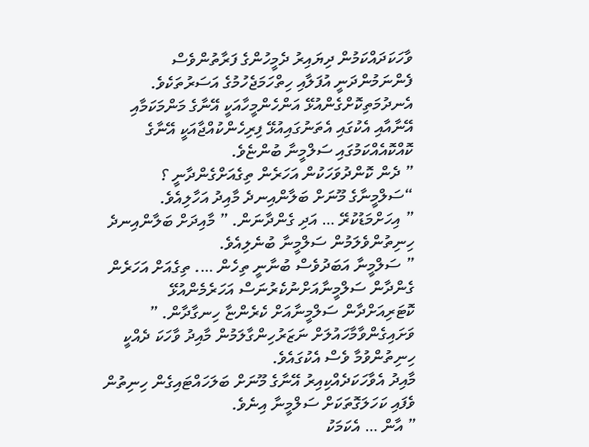ވާހަކަދައްކަމުން ދިޔައިރު ދެމީހުންގެ ފަރާތުންވެސް ފެންނަމުންދަނީ އުފަލާއި ހިތްހަމަޖެހުމުގެ އަސަރުތަކެވެ.
އެނދުމަތިކޮށްގެންއުޅޭ އަންހެންމީހާއަކީ އޭނާގެ މަންމަކަމާއި އޭނާއާއި އެކުގައި އެތަނުގައިއުޅޭ ފިރިހެންކުއްޖާއަކީ އޭނާގެ ކޮއްކޮއެއްކަމުގައި ސަލްމީނާ ބުންޏެވެ.
” ދެން ކޮންދުވަހަކުން އަހަރެން ތިގެއަށްގެންދާނީ ؟ “ސަލްމީނާގެ މޫނަށް ބަލާންއިނދެ މާއިދު އަހާލިއެވެ.
” އިހަށްމަޑުކުރޭ … އަދި ގެންދާނަން. ” މާއިދަށް ބަލާންއިނދެ ހިނިތުންވެލަމުން ސަލްމީނާ ބުނެލިއެވެ.
” ސަލްމީނާ އަބަދުވެސް ބުނާނީ ތިހެން …. ތިގެއަށް އަހަރެން ގެންދާން ސަލްމީނާއަށްނުކެރުނަސް އަހަރެމެންއުޅޭ ކޮޓަރިއަށްދާން ސަލްމީނާއަށް ކެރެންޏާ ހިނގާދާން. ” ވަށައިގެންވާމާހައުލަށް ނަޒަރުހިންގާލަމުން މާއިދު ވާހަކަ ދެއްކީ ހިނިތުންވުމާ ވެސް އެކުގައެވެ.
މާއިދު އެވާހަކަދެއްކިއިރު އޭނާގެ މޫނަށް ބަލަހައްޓައިގެން ހިނިތުން ވެފައި ކަހަލަގޮތަކަށް ސަލްމީނާ އިނެވެ.
” އާން … އެކަމަކު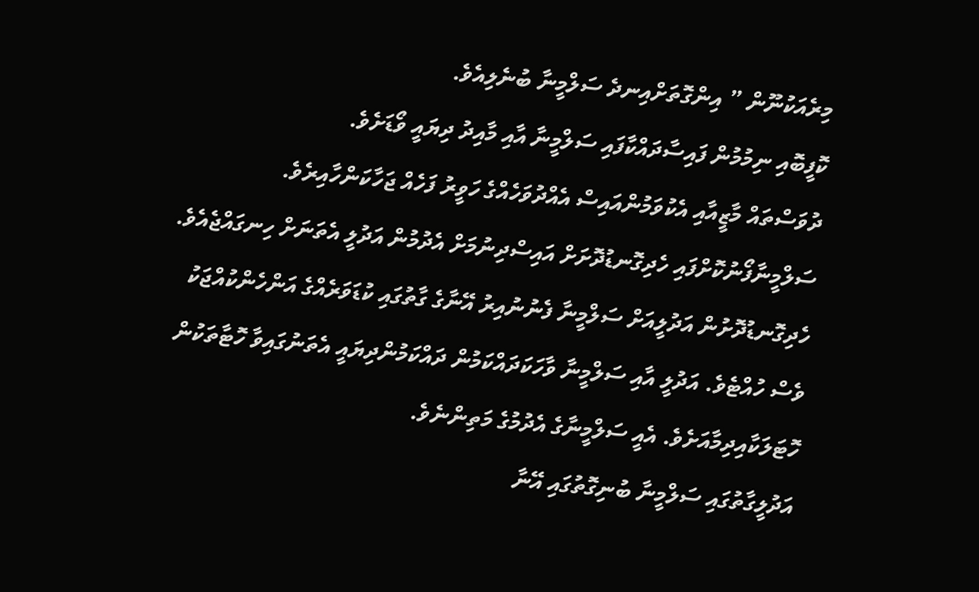މިރެއަކުނޫން ” އިންގޮތަށްއިނދެ ސަލްމީނާ ބުނެލިއެވެ.
ކޮފީބޮއި ނިމުމުން ފައިސާދައްކާފައި ސަލްމީނާ އާއި މާއިދު ދިޔައީ ވޯޑަށެވެ.
ދުވަސްތައް މާޒީއާއި އެކުވަމުންއައިސް އެއްދުވަހެއްގެ ހަވީރު ފަހެއް ޖަހާކަންހާއިރެވެ. ސަލްމީނާފޯނުކޮށްފައި ހެދިގޮނޑުދޮށަށް އައިސްދިނުމަށް އެދުމުން އަދުލީ އެތަނަށް ހިނގައްޖެއެވެ.
ހެދިގޮނޑުދޮށުން އަދުލީއަށް ސަލްމީނާ ފެނުނުއިރު އޭނާގެ ގާތުގައި ކުޑަވަރެއްގެ އަންހެންކުއްޖަކު ވެސް ހުއްޓެވެ. އަދުލީ އާއި ސަލްމީނާ ވާހަކަދައްކަމުން ދައްކަމުންދިޔައީ އެތަނުގައިވާ ހޮޓާތަކުން ހޮޓަލަކާއިދިމާއަށެވެ. އެއީ ސަލްމީނާގެ އެދުމުގެ މަތިންނެވެ.
އަދުލީގާތުގައި ސަލްމީނާ ބުނިގޮތުގައި އޭނާ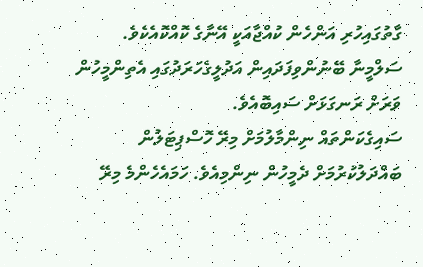ގާތުގައިހުރި އަންހެން ކުއްޖާއަކީ އޭނާގެ ކޮއްކޮއެކެވެ.
ސަލްމީނާ ބޭނުންވިފަދައިން އަދުލީގެހަރަދުގައި އެތިންމީހުން ވަރަށް ރަނގަޅަށް ސައިބޮއެވެ.
ސައިގެކަންތައް ނިންމާލުމަށް މިރޭ ހޮސްޕިޓަލުން ބައްދަލުކުރުމަށް ދެމީހުން ނިންމިއެވެ. ހަމައެހެންމެ މިރޭ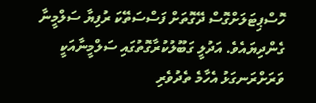ހޮސްޕިޓަލަށްގޮސް ދޭގޮތަށް ފަސްސަތޭކަ ރުފިޔާ ސަލްމީނާ ގެންދިޔައެވެ. އަދުލީ ގަބޫލުކުރާގޮތުގައި ސަލްމީނާއަކީ ވަރަށްރަނގަޅު އެހާމެ ތެދުވެރި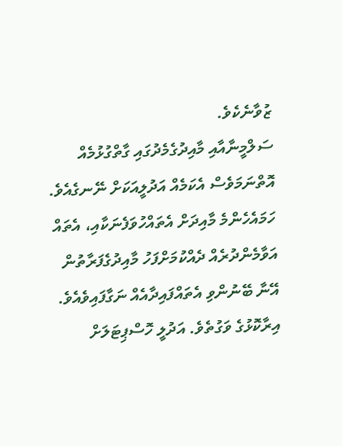ޒުވާނެކެވެ.
ސަލްމީނާއާއި މާއިދުގެމެދުގައި ގާތްގުޅުމެއް އޮތްނަމަވެސް އެކަމެއް އަދުލީއަކަށް ނޭނގެއެވެ. ހަމައެހެންމެ މާއިދަށް އެތައްހުވަފެނަކާއި، އެތައް އަވާމެންދުރެއް ދެއްކުމަށްފަހު މާއިދުގެފަރާތުން އޭނާ ބޭނުންވި އެތައްފައިދާއެއް ނަގާފައިވެއެވެ.
އިރާކޮޅުގެ ވަގުތެވެ. އަދުލީ ހޮސްޕިޓަލަށް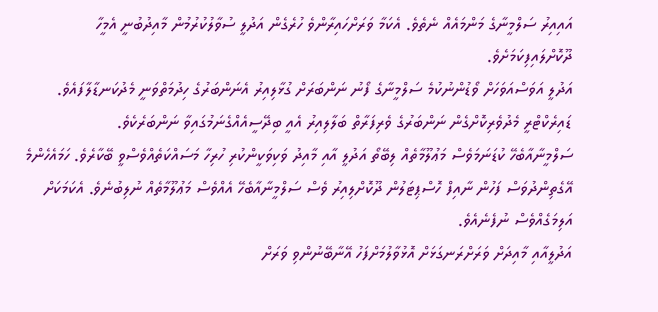އައިއިރު ސަލްމީނާގެ މަންމައެއް ނެތެވެ. އެކަމާ ވަރަށްހައިރާންވެ ހުރެގެން އަދުލީ ސުވާލުކުރުމުން މާއިދުބުނީ އެމީހާ ދޫކޮށްލައިފިކަމަށެވެ.
އަދުލީ އަވަސްއަވަހަށް ވޯޑުންނުކުމެ ސަލްމީނާގެ ފޯނު ނަންބަރަށް ގުޅާލިއިރު އެނަންބަރުގެ ހިދުމަތްވަނީ މެދުކަނޑާލާފައެވެ. ޑައިރެކްޓްރީ މެދުވެރިކޮށްގެން ނަންބަރުގެ ވެރިފަރާތް ބަލާލިއިރު އެއީ ބިދޭސީއެއްގެނަމުގައިވާ ނަންބަރެކެވެ.
ސަލްމީނާއާބެހޭ ކުޑަނަމަވެސް މަޢުލޫމާތެއް ލިބޭތޯ އަދުލީ އާއި މާއިދު ވަކިވަކީންކުރި ހުރިހާ މަސައްކަތެއްވެސްވީ ބޭކާރެވެ. ހަމައެހެންމެ އޭގެތިންދުވަސް ފަހުން ނާއިފް ހޮސްޕިޓަލުން ދޫކޮށްލިއިރު ވެސް ސަލްމީނާއާބެހޭ އެއްވެސް މަޢުލޫމާތެއް ނުލިބުނެވެ. އެކަމަކަށް އަލިމަގެއްވެސް ނުފެނެއެވެ.
އަދުލީއާއި މާއިދަށް ވަރަށްރަނގަޅަށް އޮޅުވާލުމަށްފަހު އޭނާބޭނުންވި ވަރަށް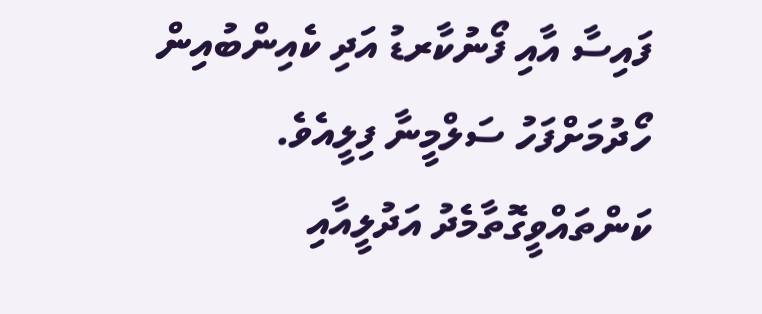ފައިސާ އާއި ފޯނުކާރޑު އަދި ކެއިންބުއިން ހޯދުމަށްފަހު ސަލްމީނާ ފިލީއެވެ.
ކަންތައްވީގޮތާމެދު އަދުލީއާއި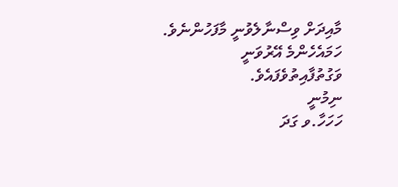މާއިދަށް ވިސްނާލެވުނީ މާފަހުންނެވެ. ހަމައެހެންމެ އޭރުވަނީ ވަގުތުފާއިތުވެފައެވެ.
ނިމުނީ
ހަހަހާ.ވ ގަދަ